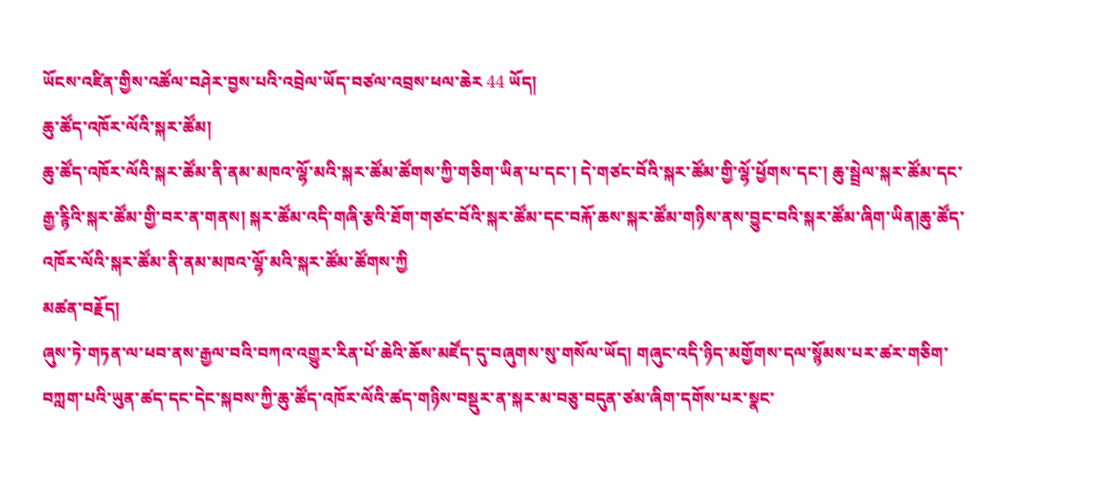ཡོངས་འཛིན་གྱིས་འཚོལ་བཤེར་བྱས་པའི་འབྲེལ་ཡོད་བཙལ་འབྲས་ཕལ་ཆེར 44 ཡོད།
ཆུ་ཚོད་འཁོར་ལོའི་སྐར་ཚོམ།
ཆུ་ཚོད་འཁོར་ལོའི་སྐར་ཚོམ་ནི་ནམ་མཁའ་ལྷོ་མའི་སྐར་ཚོམ་ཚོགས་ཀྱི་གཅིག་ཡིན་པ་དང་། དེ་གཙང་བོའི་སྐར་ཚོམ་གྱི་ལྷོ་ཕྱོགས་དང་། ཆུ་སྦྲེལ་སྐར་ཚོམ་དང་རྒྱ་རྙིའི་སྐར་ཚོམ་གྱི་བར་ན་གནས། སྐར་ཚོམ་འདི་གཞི་རྩའི་ཐོག་གཙང་བོའི་སྐར་ཚོམ་དང་བརྐོ་ཆས་སྐར་ཚོམ་གཉིས་ནས་བྱུང་བའི་སྐར་ཚོམ་ཞིག་ཡིན།ཆུ་ཚོད་འཁོར་ལོའི་སྐར་ཚོམ་ནི་ནམ་མཁའ་ལྷོ་མའི་སྐར་ཚོམ་ཚོགས་ཀྱི
མཚན་བརྗོད།
ཞུས་ཏེ་གཏན་ལ་ཕབ་ནས་རྒྱལ་བའི་བཀའ་འགྱུར་རིན་པོ་ཆེའི་ཆོས་མཛོད་དུ་བཞུགས་སུ་གསོལ་ཡོད། གཞུང་འདི་ཉིད་མགྱོགས་དལ་སྙོམས་པར་ཚར་གཅིག་བཀླག་པའི་ཡུན་ཚད་དང་དེང་སྐབས་ཀྱི་ཆུ་ཚོད་འཁོར་ལོའི་ཚད་གཉིས་བསྡུར་ན་སྐར་མ་བཅུ་བདུན་ཙམ་ཞིག་དགོས་པར་སྣང་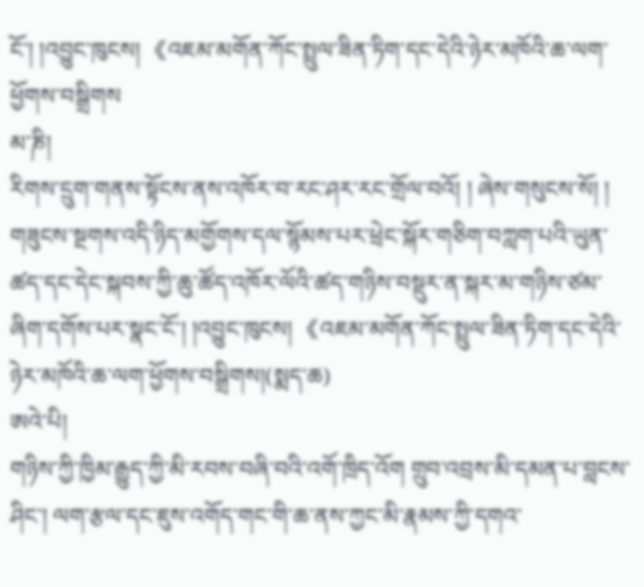ངོ་། །འབྱུང་ཁུངས། 《འཇམ་མགོན་ཀོང་སྤྲུལ་ཟིན་ཏིག་དང་དེའི་ཉེར་མཁོའི་ཆ་ལག་ཕྱོགས་བསྒྲིགས
མ་ཎི།
རིགས་དྲུག་གནས་སྟོངས་ནས་འཁོར་བ་རང་ཤར་རང་གྲོལ་བའོ། ། ཞེས་གསུངས་སོ། ། གཟུངས་སྔགས་འདི་ཉིད་མགྱོགས་དལ་སྙོམས་པར་ཕྲེང་སྐོར་གཅིག་བཀླག་པའི་ཡུན་ཚད་དང་དེང་སྐབས་ཀྱི་ཆུ་ཚོད་འཁོར་ལོའི་ཚད་གཉིས་བསྡུར་ན་སྐར་མ་གཉིས་ཙམ་ཞིག་དགོས་པར་སྣང་ངོ་། །འབྱུང་ཁུངས། 《འཇམ་མགོན་ཀོང་སྤྲུལ་ཟིན་ཏིག་དང་དེའི་ཉེར་མཁོའི་ཆ་ལག་ཕྱོགས་བསྒྲིགས།(སྨད་ཆ)
ཨའེ་པི།
གཉིས་ཀྱི་ཁྱིམ་རྒྱུད་ཀྱི་མི་རབས་བཞི་བའི་འགོ་ཁྲིད་འོག གྲུབ་འབྲས་མི་དམན་པ་བླངས་ཤིང་། ལག་རྩལ་དང་ཇུས་འགོད་གང་གི་ཆ་ནས་ཀྱང་མི་རྣམས་ཀྱི་དགའ་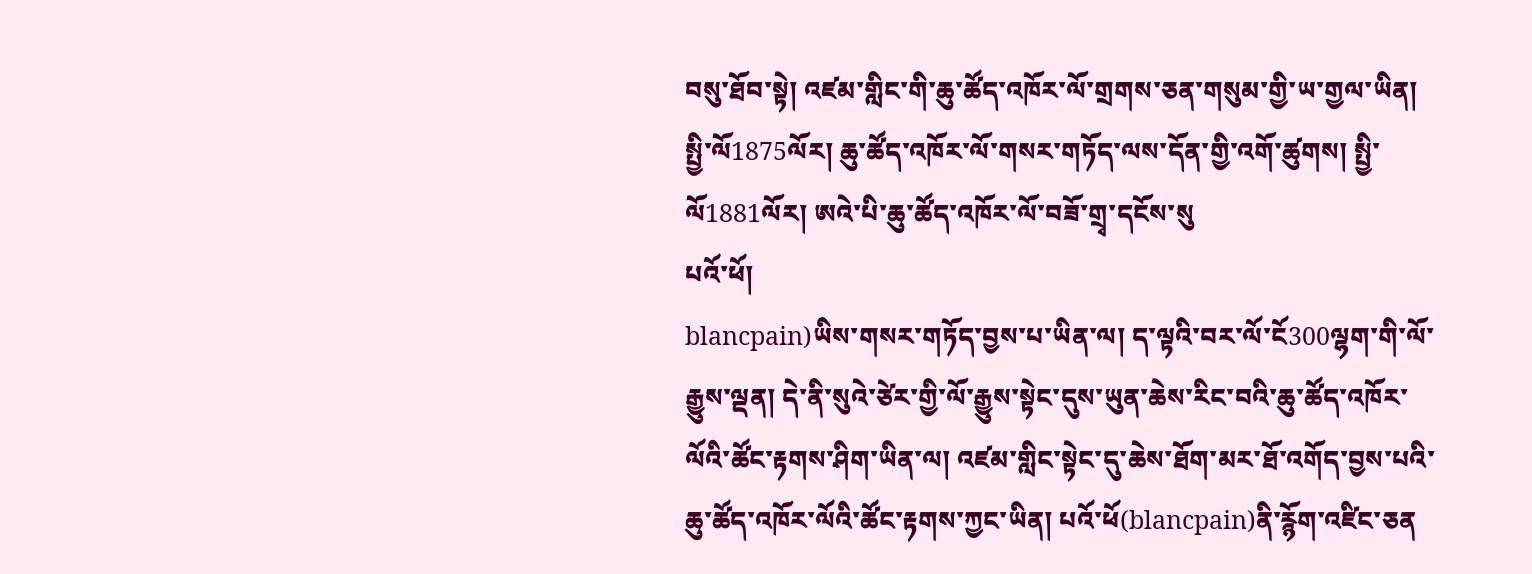བསུ་ཐོབ་སྟེ། འཛམ་གླིང་གི་ཆུ་ཚོད་འཁོར་ལོ་གྲགས་ཅན་གསུམ་གྱི་ཡ་གྱལ་ཡིན། སྤྱི་ལོ1875ལོར། ཆུ་ཚོད་འཁོར་ལོ་གསར་གཏོད་ལས་དོན་གྱི་འགོ་ཚུགས། སྤྱི་ལོ1881ལོར། ཨའེ་པི་ཆུ་ཚོད་འཁོར་ལོ་བཟོ་གྲྭ་དངོས་སུ
པའོ་ཕོ།
blancpain)ཡིས་གསར་གཏོད་བྱས་པ་ཡིན་ལ། ད་ལྟའི་བར་ལོ་ངོ300ལྷག་གི་ལོ་རྒྱུས་ལྡན། དེ་ནི་སུའེ་ཙེར་གྱི་ལོ་རྒྱུས་སྟེང་དུས་ཡུན་ཆེས་རིང་བའི་ཆུ་ཚོད་འཁོར་ལོའི་ཚོང་རྟགས་ཤིག་ཡིན་ལ། འཛམ་གླིང་སྟེང་དུ་ཆེས་ཐོག་མར་ཐོ་འགོད་བྱས་པའི་ཆུ་ཚོད་འཁོར་ལོའི་ཚོང་རྟགས་ཀྱང་ཡིན། པའོ་ཕོ(blancpain)ནི་རྙོག་འཛིང་ཅན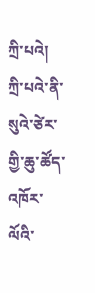ཀྲི་པའེ།
ཀྲི་པའེ་ནི་སུའེ་ཙེར་གྱི་ཆུ་ཚོད་འཁོར་ལོའི་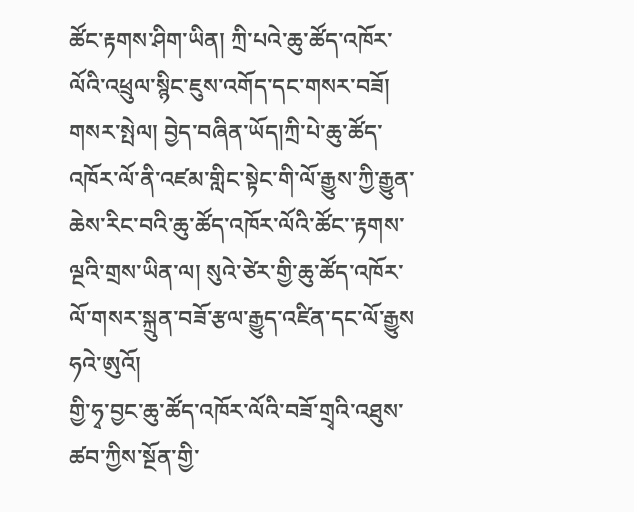ཚོང་རྟགས་ཤིག་ཡིན། ཀྲི་པའེ་ཆུ་ཚོད་འཁོར་ལོའི་འཕྲུལ་སྙིང་ཇུས་འགོད་དང་གསར་བཟོ། གསར་སྤེལ། བྱེད་བཞིན་ཡོད།ཀྲི་པེ་ཆུ་ཚོད་འཁོར་ལོ་ནི་འཛམ་གླིང་སྟེང་གི་ལོ་རྒྱུས་ཀྱི་རྒྱུན་ཆེས་རིང་བའི་ཆུ་ཚོད་འཁོར་ལོའི་ཚོང་་རྟགས་ལྔའི་གྲས་ཡིན་ལ། སུའེ་ཙེར་གྱི་ཆུ་ཚོད་འཁོར་ལོ་གསར་སྐྲུན་བཟོ་རྩལ་རྒྱུད་འཛིན་དང་ལོ་རྒྱུས
ཧའེ་ཨུའོ།
གྱི་ཧྭ་བྱང་ཆུ་ཚོད་འཁོར་ལོའི་བཟོ་གྲྭའི་འཐུས་ཚབ་ཀྱིས་སྔོན་གྱི་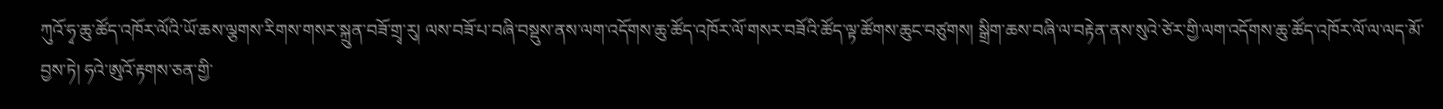ཀུའོ་ཧྭ་ཆུ་ཚོད་འཁོར་ལོའི་ཡོ་ཆས་ལྕགས་རིགས་གསར་སྐྲུན་བཟོ་གྲྭ་རུ། ལས་བཟོ་པ་བཞི་བསྡུས་ནས་ལག་འདོགས་ཆུ་ཚོད་འཁོར་ལོ་གསར་བཟོའི་ཚོད་ལྟ་ཚོགས་ཆུང་བཙུགས། སྒྲིག་ཆས་བཞི་ལ་བརྟེན་ནས་སུའེ་ཙེར་གྱི་ལག་འདོགས་ཆུ་ཚོད་འཁོར་ལོ་ལ་ལད་མོ་བྱས་ཏེ། ཧའེ་ཨུའོ་རྟགས་ཅན་གྱི་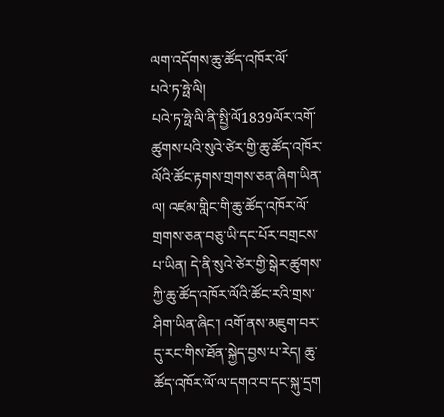ལག་འདོགས་ཆུ་ཚོད་འཁོར་ལོ་
པའེ་ཏ་ཧྥེ་ལི།
པའེ་ཏ་ཧྥེ་ལི་ནི་སྤྱི་ལོ1839ལོར་འགོ་ཚུགས་པའི་སུའེ་ཙེར་གྱི་ཆུ་ཚོད་འཁོར་ལོའི་ཚོང་རྟགས་གྲགས་ཅན་ཞིག་ཡིན་ལ། འཛམ་གླིང་གི་ཆུ་ཚོད་འཁོར་ལོ་གྲགས་ཅན་བཅུ་ཡི་དང་པོར་བགྲངས་པ་ཡིན། དེ་ནི་སུའེ་ཙེར་གྱི་སྒེར་ཚུགས་ཀྱི་ཆུ་ཚོད་འཁོར་ལོའི་ཚོང་རའི་གྲས་ཤིག་ཡིན་ཞིང་། འགོ་ནས་མཇུག་བར་དུ་རང་གིས་ཐོན་སྐྱེད་བྱས་པ་རེད། ཆུ་ཚོད་འཁོར་ལོ་ལ་དགའ་བ་དང་སྐུ་དྲག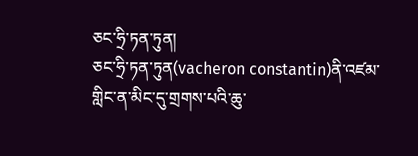ཅང་ཧྲི་ཏན་ཏུན།
ཅང་ཧྲི་ཏན་ཏུན(vacheron constantin)ནི་འཛམ་གླིང་ན་མིང་དུ་གྲགས་པའི་ཆུ་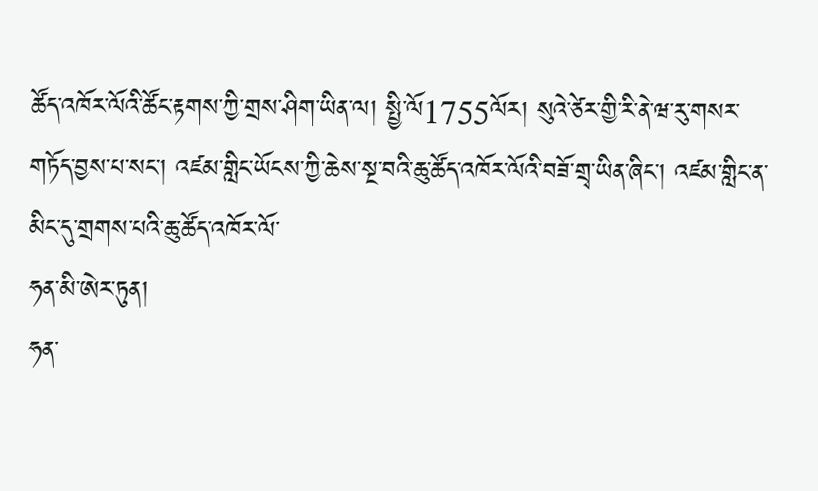ཚོད་འཁོར་ལོའི་ཚོང་རྟགས་ཀྱི་གྲས་ཤིག་ཡིན་ལ། སྤྱི་ལོ1755ལོར། སུའེ་ཙེར་གྱི་རི་ནེ་ཝ་རུ་གསར་གཏོད་བྱས་པ་སང་། འཛམ་གླིང་ཡོངས་ཀྱི་ཆེས་སྔ་བའི་ཆུ་ཚོད་འཁོར་ལོའི་བཟོ་གྲྭ་ཡིན་ཞིང་། འཛམ་གླིང་ན་མིང་དུ་གྲགས་པའི་ཆུ་ཚོད་འཁོར་ལོ་
ཧན་མི་ཨེར་ཏུན།
ཧན་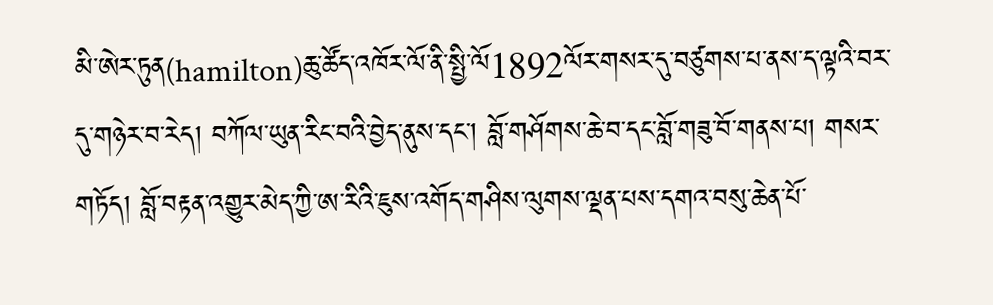མི་ཨེར་ཏུན(hamilton)ཆུ་ཚོད་འཁོར་ལོ་ནི་སྤྱི་ལོ1892ལོར་གསར་དུ་བཙུགས་པ་ནས་ད་ལྟའི་བར་དུ་གཉེར་བ་རེད། བཀོལ་ཡུན་རིང་བའི་བྱེད་ནུས་དང་། བློ་གཤོགས་ཆེ་བ་དང་བློ་གཟུ་བོ་གནས་པ། གསར་གཏོད། བློ་བརྟན་འགྱུར་མེད་ཀྱི་ཨ་རིའི་ཇུས་འགོད་གཤིས་ལུགས་ལྡན་པས་དགའ་བསུ་ཆེན་པོ་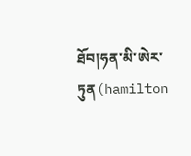ཐོབ།ཧན་མི་ཨེར་ཏུན(hamilton